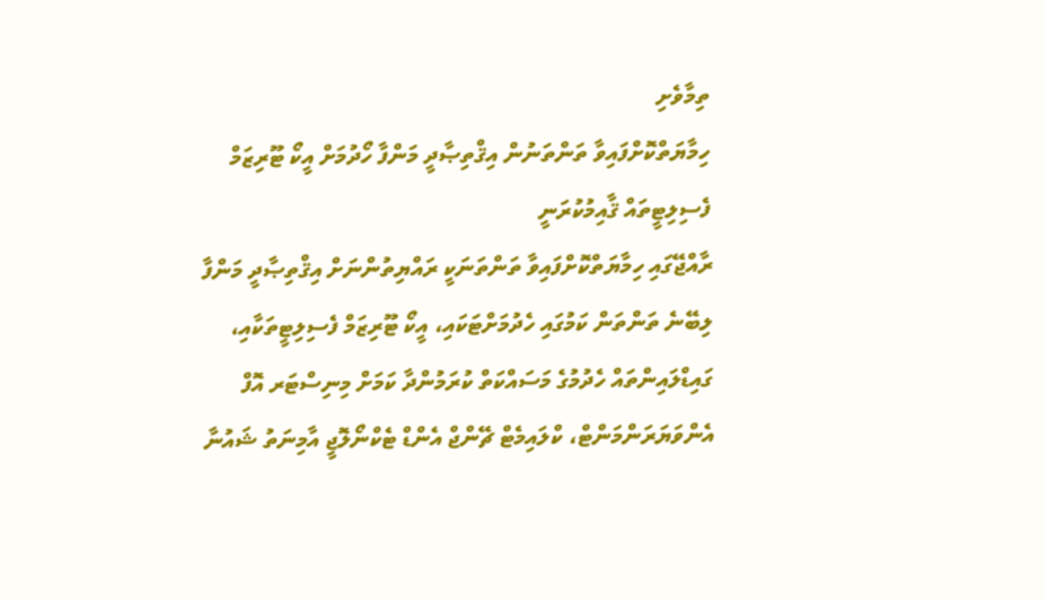ތިމާވެށި
ހިމާޔަތްކޮށްފައިވާ ތަންތަނުން އިޤްތިޞާދީ މަންފާ ހޯދުމަށް އީކޯ ޓޫރިޒަމް ފެސިލިޓީތައް ޤާއިމުކުރަނީ
ރާއްޖޭގައި ހިމާޔަތްކޮށްފައިވާ ތަންތަނަކީ ރައްޔިތުންނަށް އިޤްތިޞާދީ މަންފާ ލިބޭނެ ތަންތަން ކަމުގައި ހެދުމަށްޓަކައި، އީކޯ ޓޫރިޒަމް ފެސިލިޓީތަކާއި، ގައިޑްލައިންތައް ހެދުމުގެ މަސައްކަތް ކުރަމުންދާ ކަމަށް މިނިސްޓަރ އޮފް އެންވަޔަރަންމަންޓް، ކްލައިމެޓް ޗޭންޖް އެންޑް ޓެކްނޯލޮޖީ އާމިނަތު ޝައުނާ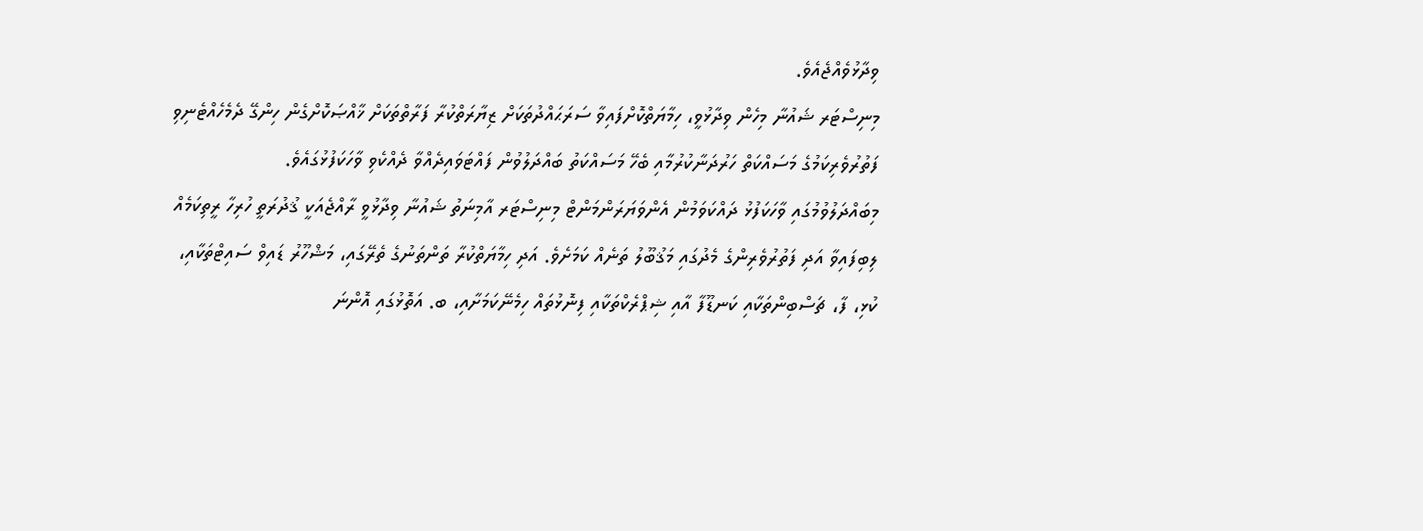ވިދާޅުވެއްޖެއެވެ.
މިނިސްޓަރ ޝައުނާ މިހެން ވިދާޅުވީ، ހިމާޔަތްކޮށްފައިވާ ސަރަޙައްދުތަކަށް ޒިޔާރަތްކުރާ ފަރާތްތަކަށް ޚާއްޞަކޮށްގެން ހިންގޭ ދެމެހެއްޓެނިވި ފަތުރުވެރިކަމުގެ މަސައްކަތް ހަރުދަނާކުރުމާއި ބެހޭ މަސައްކަތު ބައްދަލުވުން ފައްޓަވައިދެއްވާ ދެއްކެވި ވާހަކަފުޅުގައެވެ.
މިބައްދަލުވުމުގައި ވާހަކަފުޅު ދައްކަވަމުން އެންވަޔަރަންމަންޓް މިނިސްޓަރ އާމިނަތު ޝައުނާ ވިދާޅުވީ ރާއްޖެއަކީ ޤުދުރަތީ ހުރިހާ ރީތިކަމެއް ލިބިފައިވާ އަދި ފަތުރުވެރިންގެ މެދުގައި މަޤުބޫލު ތަނެއް ކަމަށެވެ. އަދި ހިމާޔަތްކުރާ ތަންތަނުގެ ތެރޭގައި، މަޝްހޫރު ޑައިވް ސައިޓްތަކާއި، ކުޅި، ފާ، ޗަސްބިންތަކާއި ކަނޑޫފާ އާއި ޝިޕްރެކްތަކާއި ފިނޮޅުތައް ހިމެނޭކަމަށާއި، ބ. އަތޮޅުގައި އޮންނަ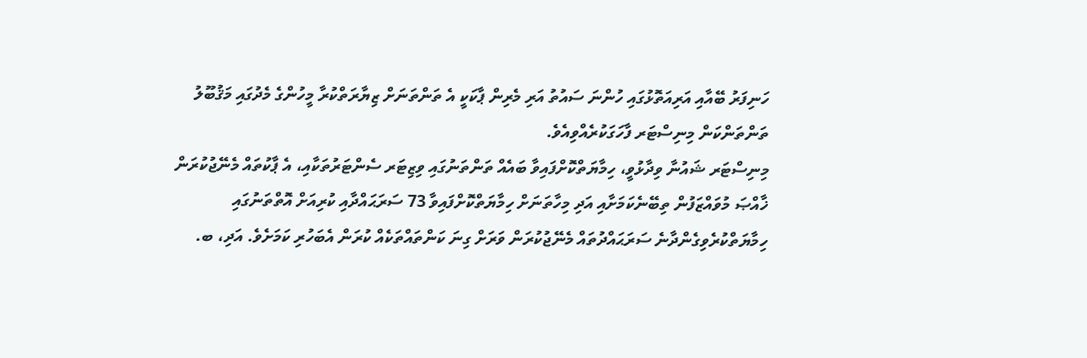ހަނިފަރު ބޭއާއި އަރިއަތޮޅުގައި ހުންނަ ސައުތު އަރި މެރިން ޕާކަކީ އެ ތަންތަނަށް ޒިޔާރަތްކުރާ މީހުންގެ މެދުގައި މަޤުބޫލު ތަންތަންކަން މިނިސްޓަރ ފާހަގަކުރެއްވިއެވެ.
މިނިސްޓަރ ޝައުނާ ވިދާޅުވީ، ހިމާޔަތްކޮށްފައިވާ ބައެއް ތަންތަނުގައި ވިޒިޓަރ ސެންޓަރުތަކާއި، އެ ޕާކުތައް މެނޭޖުކުރަން ޚާއްޞަ މުވައްޒަފުން ތިބޭނެކަމަށާއި އަދި މިހާތަނަށް ހިމާޔަތްކޮށްފައިވާ 73 ސަރަޙައްދާއި ކުރިއަށް އޮތްތަނުގައި ހިމާޔަތްކުރެވިގެންދާނެ ސަރަޙައްދުތައް މެނޭޖުކުރަން ވަރަށް ގިނަ ކަންތައްތަކެއް ކުރަން އެބަހުރި ކަމަށެވެ. އަދި، ބ.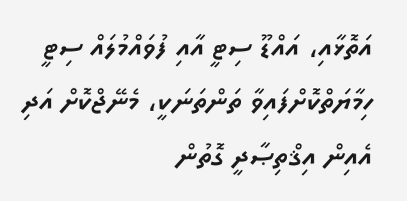އަތޮޅާއި، އައްޑޫ ސިޓީ އާއި ފުވައްމުލައް ސިޓީ ހިމާޔަތްކޮށްފައިވާ ތަންތަނަކީ، މެނޭޖްކޮށް އަދި އެއިން އިޤްތިޞާދީ ގޮތުން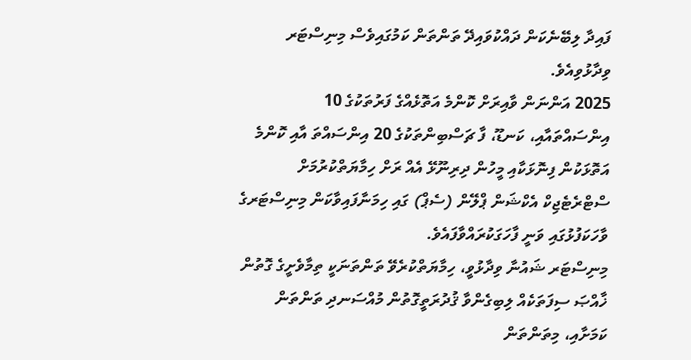ފައިދާ ލިބޭނެކަން ދައްކުވައިދޭ ތަންތަން ކަމުގައިވެސް މިނިސްޓަރ ވިދާޅުވިއެވެ.
2025 އަންނަން ވާއިރަށް ކޮންމެ އަތޮޅެއްގެ ފަރުތަކުގެ 10 އިންސައްތައާއި، ކަނޑޫ، ފާ ޗަސްބިންތަކުގެ 20 އިންސައްތަ އާއި ކޮންމެ އަތޮޅަކުން ފިނޮޅަކާއި މީހުން ދިރިނޫޅޭ އެއް ރަށް ހިމާޔަތްކުރުމަށް ސްޓްރެޓެޖިކް އެކްޝަން ޕްލޭން (ސެޕް) ގައި ހިމަނާފައިވާކަން މިނިސްޓަރގެ ވާހަކަފުޅުގައި ވަނީ ފާހަގަކުރައްވާފައެވެ.
މިނިސްޓަރ ޝައުނާ ވިދާޅުވީ، ހިމާޔަތްކުރެވޭ ތަންތަނަކީ ތިމާވެށީގެ ގޮތުން ޚާއްޞަ ސިފަތަކެއް ލިބިގެންވާ ޤުދުރަތީގޮތުން މުއްސަނދި ތަންތަން ކަމަށާއި، މިތަންތަން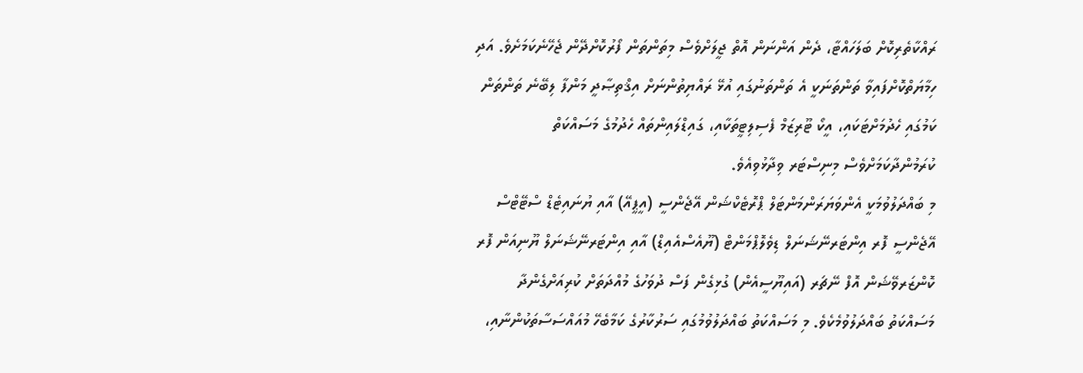ރައްކާތެރިކޮށް ބަލަހައްޓާ، ދެން އަންނަން އޮތް ޖީލަށްވެސް މިތަންތަން ފޯރުކޮށްދޭން ޖެހޭނެކަމަށެވެ. އަދި ހިމާޔަތްކޮށްފައިވާ ތަންތަނަކީ އެ ތަންތަނުގައި އުޅޭ ރައްޔިތުންނަށް އިޤްތިޞާދީ މަންފާ ލިބޭނެ ތަންތަން ކަމުގައި ހެދުމަށްޓަކައި، އީކޯ ޓޫރިޒަމް ފެސިލިޓީތަކާއި، ގައިޑްލައިންތައް ހެދުމުގެ މަސައްކަތް ކުރަމުންދާކަމަށްވެސް މިނިސްޓަރ ވިދާޅުވިއެވެ.
މި ބައްދަލުވުމަކީ އެންވަޔަރަންމަންޓަލް ޕްރޮޓެކްޝަން އޭޖެންސީ (އީޕީއޭ) އާއި ޔުނައިޓެޑް ސްޓޭޓްސް އޭޖެންސީ ފޮރ އިންޓަރނޭޝަނަލް ޑިވެލޮޕްމަންޓް (ޔޫއެސްއެއިޑް) އާއި އިންޓަރނޭޝަނަލް ޔޫނިއަން ފޮރ ކޮންޒަރވޭޝަން އޮފް ނޭޗަރ (އައިޔޫސީއެން) ގުޅިގެން ފަސް ދުވަހުގެ މުއްދަތަށް ކުރިއަށްގެންދާ މަސައްކަތު ބައްދަލުވުމެކެވެ. މި މަސައްކަތު ބައްދަލުވުމުގައި ސަރުކާރުގެ ކަމާބެހޭ މުއައްސަސާތަކުންނާއި،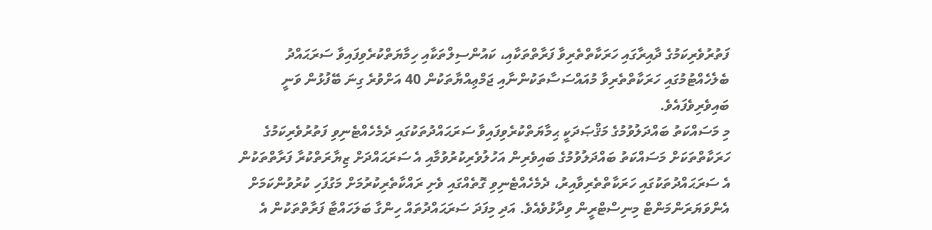ފަތުރުވެރިކަމުގެ ދާއިރާގައި ހަރަކާތްތެރިވާ ފަރާތްތަކާއި، ކައުންސިލްތަކާއި ހިމާޔަތްކުރެވިފައިވާ ސަރަޙައްދު ބެލެހެއްޓުމުގައި ހަރަކާތްތެރިވާ މުއައްސަސާތަކުންނާއި ޖަމްޢިއްޔާތަކުން 40 އަށްވުރެ ގިނަ ބޭފުޅުން ވަނީ ބައިވެރިވެފައެވެ.
މި މަސައްކަތު ބައްދަލުވުމުގެ މަޤްޞަދަކީ ޙިމާޔަތްކުރެވިފައިވާ ސަރަޙައްދުތަކުގައި ދެމެހެއްޓެނިވި ފަތުރުވެރިކަމުގެ ހަރަކާތްތަކަށް މަސައްކަތު ބައްދަލުވުމުގެ ބައިވެރިން އަހުލުވެރިކުރުވުމާއި އެ ސަރަޙައްދަށް ޒިޔާރަތްކުރާ ފަރާތްތަކުން އެ ސަރަޙައްދުތަކުގައި ހަރަކާތްތެރިވާއިރު، ދެމެހެއްޓެނިވި ގޮތެއްގައި ވެށި ރައްކާތެރިކުރުމަށް މަގުފަހި ކުރުވުންކަމަށް އެންވަޔަރަންމަންޓް މިނިސްޓްރީން ވިދާޅުވެއެވެ. އަދި މިފަދަ ސަރަޙައްދުތައް ހިންގާ ބަލަހައްޓާ ފަރާތްތަކުން އެ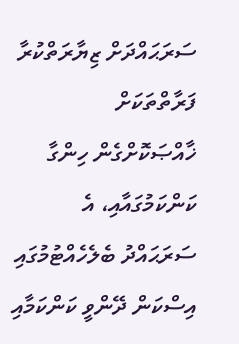ސަރަޙައްދަށް ޒިޔާރަތްކުރާ ފަރާތްތަކަށް ޚާއްޞަކޮށްގެން ހިންގާ ކަންކަމުގައާއި، އެ ސަރަޙައްދު ބެލެހެއްޓުމުގައި އިސްކަން ދޭންވީ ކަންކަމާއި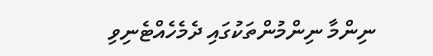ނިންމާ ނިންމުންތަކުގައި ދެމެހެއްޓެނިވި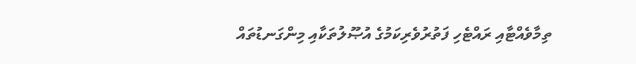ތިމާވެއްޓާއި ރައްޓެހި ފަތުރުވެރިކަމުގެ އުޞޫލުތަކާއި މިންގަނޑުތައް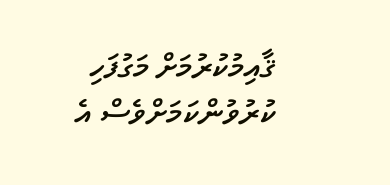ޤާއިމުކުރުމަށް މަގުފަހި ކުރުވުންކަމަށްވެސް އެ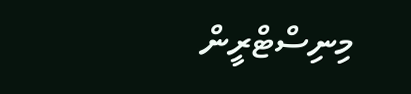މިނިސްޓްރީން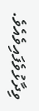ވިދާޅުވެފައިވެއެވެ.